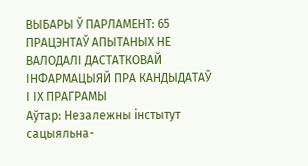ВЫБАРЫ Ў ПАРЛАМЕНТ: 65 ПРАЦЭНТАЎ АПЫТАНЫХ НЕ ВАЛОДАЛІ ДАСТАТКОВАЙ ІНФАРМАЦЫЯЙ ПРА КАНДЫДАТАЎ І ІХ ПРАГРАМЫ
Аўтар: Незалежны інстытут сацыяльна-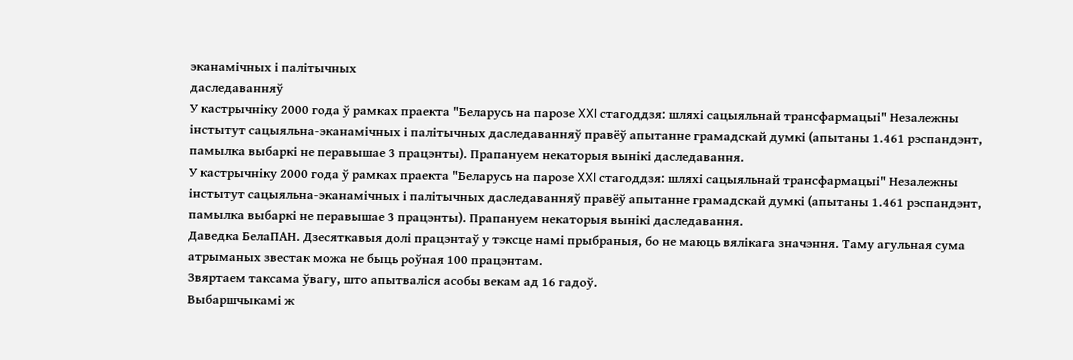эканамічных і палітычных
даследаванняў
У кастрычніку 2000 года ў рамках праекта "Беларусь на парозе XXI стагоддзя: шляхі сацыяльнай трансфармацыі" Незалежны інстытут сацыяльна-эканамічных і палітычных даследаванняў правёў апытанне грамадскай думкі (апытаны 1.461 рэспандэнт, памылка выбаркі не перавышае 3 працэнты). Прапануем некаторыя вынікі даследавання.
У кастрычніку 2000 года ў рамках праекта "Беларусь на парозе XXI стагоддзя: шляхі сацыяльнай трансфармацыі" Незалежны інстытут сацыяльна-эканамічных і палітычных даследаванняў правёў апытанне грамадскай думкі (апытаны 1.461 рэспандэнт, памылка выбаркі не перавышае 3 працэнты). Прапануем некаторыя вынікі даследавання.
Даведка БелаПАН. Дзесяткавыя долі працэнтаў у тэксце намі прыбраныя, бо не маюць вялікага значэння. Таму агульная сума атрыманых звестак можа не быць роўная 100 працэнтам.
Звяртаем таксама ўвагу, што апытваліся асобы векам ад 16 гадоў.
Выбаршчыкамі ж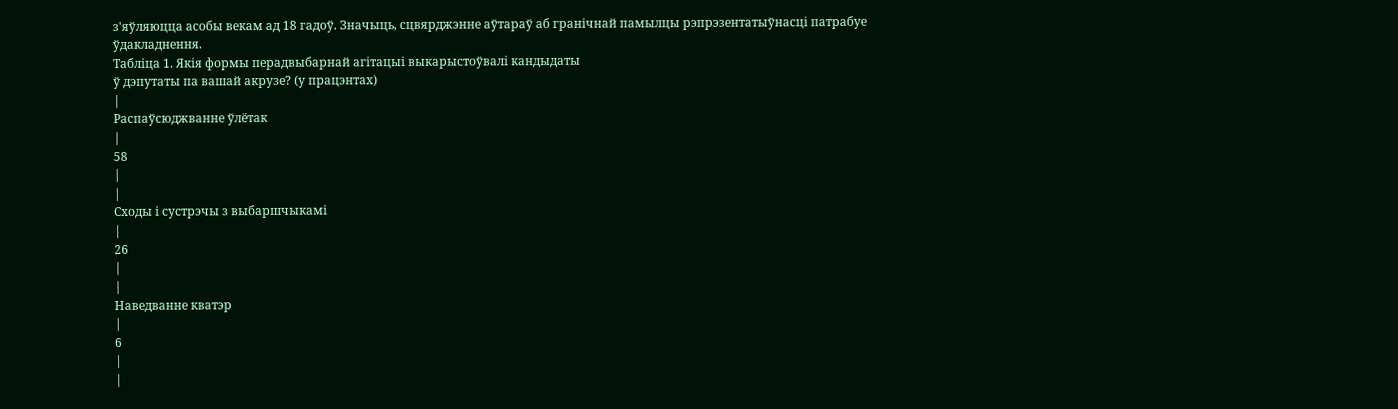з'яўляюцца асобы векам ад 18 гадоў. Значыць, сцвярджэнне аўтараў аб гранічнай памылцы рэпрэзентатыўнасці патрабуе ўдакладнення.
Табліца 1. Якія формы перадвыбарнай агітацыі выкарыстоўвалі кандыдаты
ў дэпутаты па вашай акрузе? (у працэнтах)
|
Распаўсюджванне ўлётак
|
58
|
|
Сходы і сустрэчы з выбаршчыкамі
|
26
|
|
Наведванне кватэр
|
6
|
|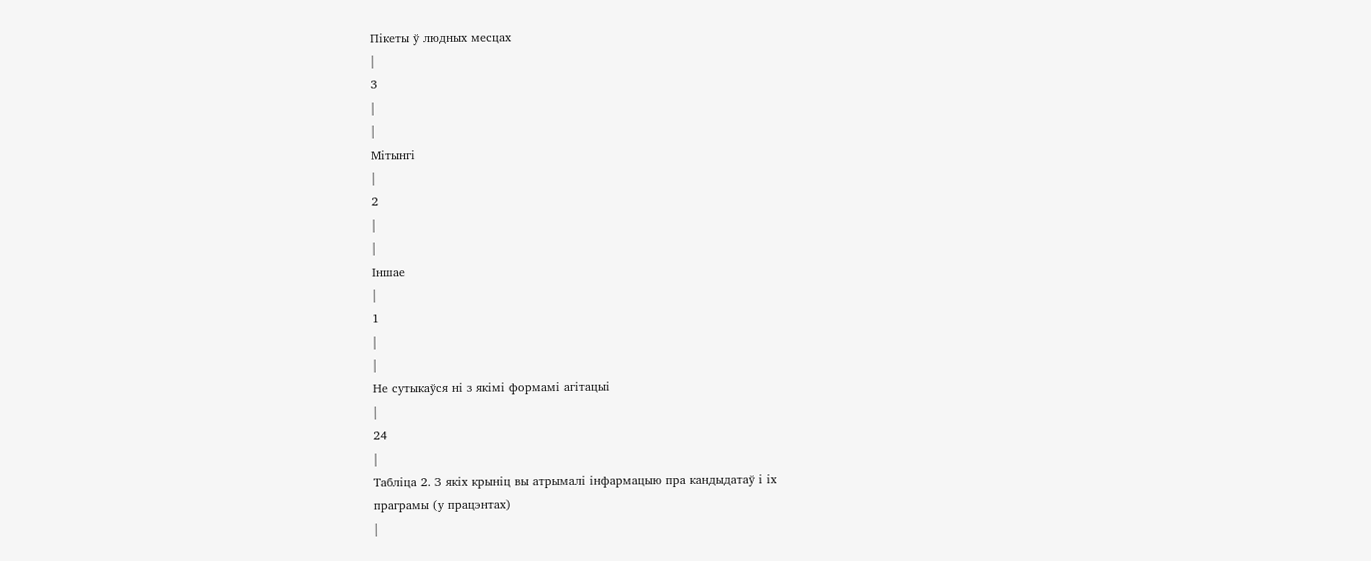Пікеты ў людных месцах
|
3
|
|
Мітынгі
|
2
|
|
Іншае
|
1
|
|
Не сутыкаўся ні з якімі формамі агітацыі
|
24
|
Табліца 2. З якіх крыніц вы атрымалі інфармацыю пра кандыдатаў і іх
праграмы (у працэнтах)
|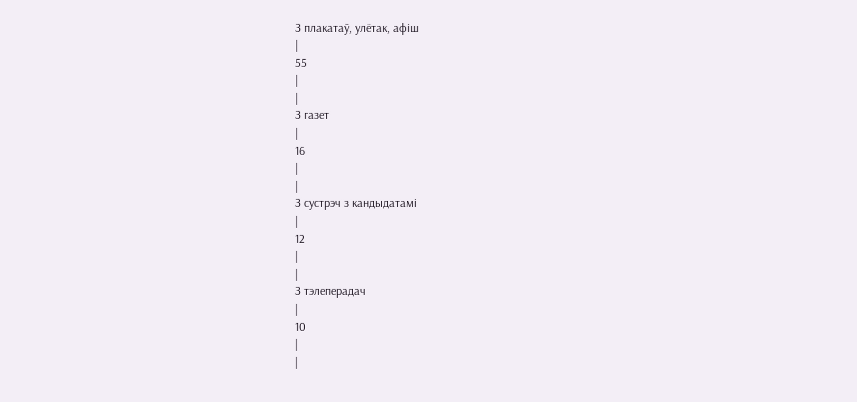З плакатаў, улётак, афіш
|
55
|
|
З газет
|
16
|
|
З сустрэч з кандыдатамі
|
12
|
|
З тэлеперадач
|
10
|
|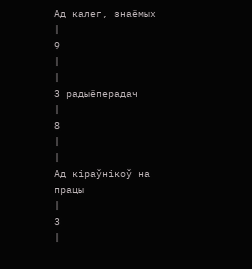Ад калег, знаёмых
|
9
|
|
З радыёперадач
|
8
|
|
Ад кіраўнікоў на працы
|
3
|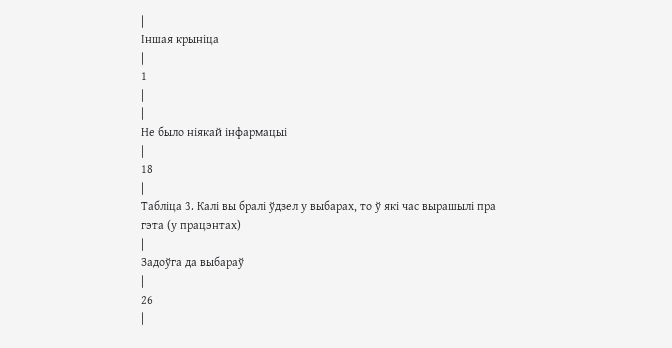|
Іншая крыніца
|
1
|
|
Не было ніякай інфармацыі
|
18
|
Табліца 3. Калі вы бралі ўдзел у выбарах, то ў які час вырашылі пра
гэта (у працэнтах)
|
Задоўга да выбараў
|
26
|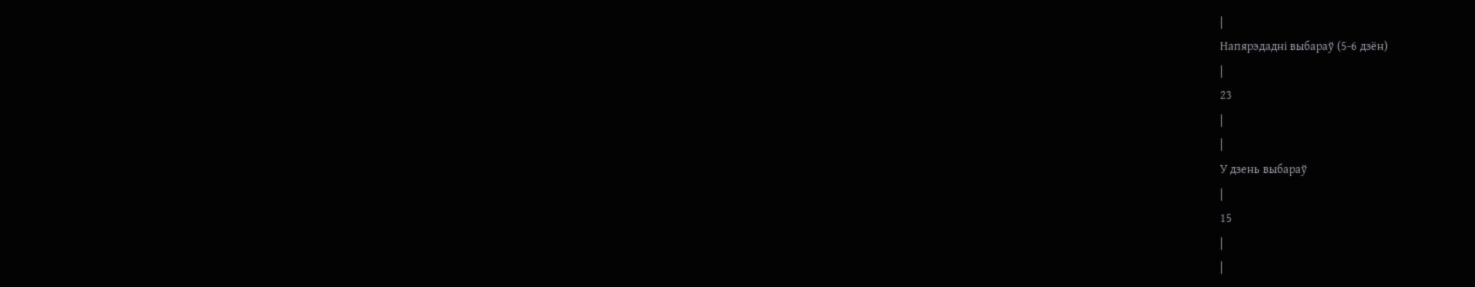|
Напярэдадні выбараў (5-6 дзён)
|
23
|
|
У дзень выбараў
|
15
|
|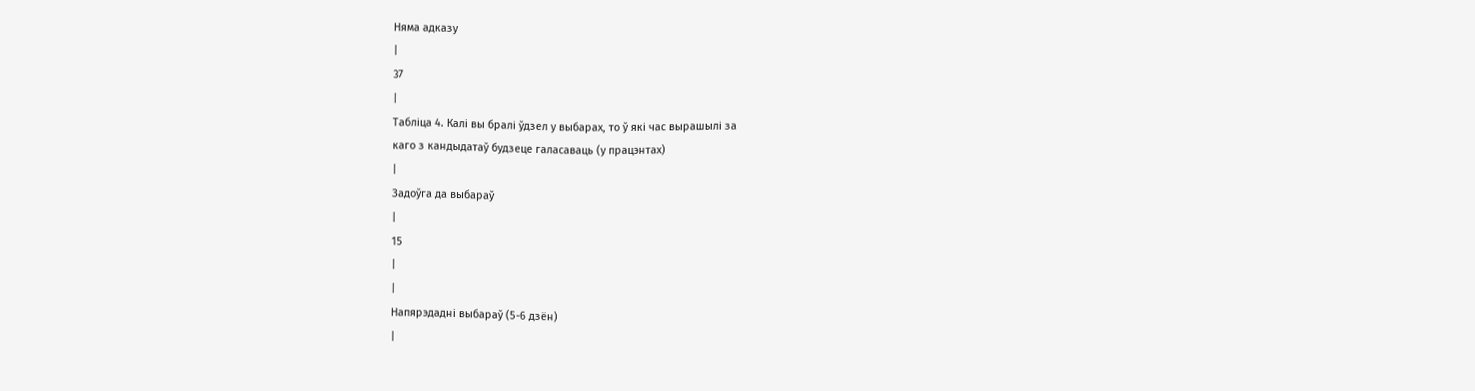Няма адказу
|
37
|
Табліца 4. Калі вы бралі ўдзел у выбарах, то ў які час вырашылі за
каго з кандыдатаў будзеце галасаваць (у працэнтах)
|
Задоўга да выбараў
|
15
|
|
Напярэдадні выбараў (5-6 дзён)
|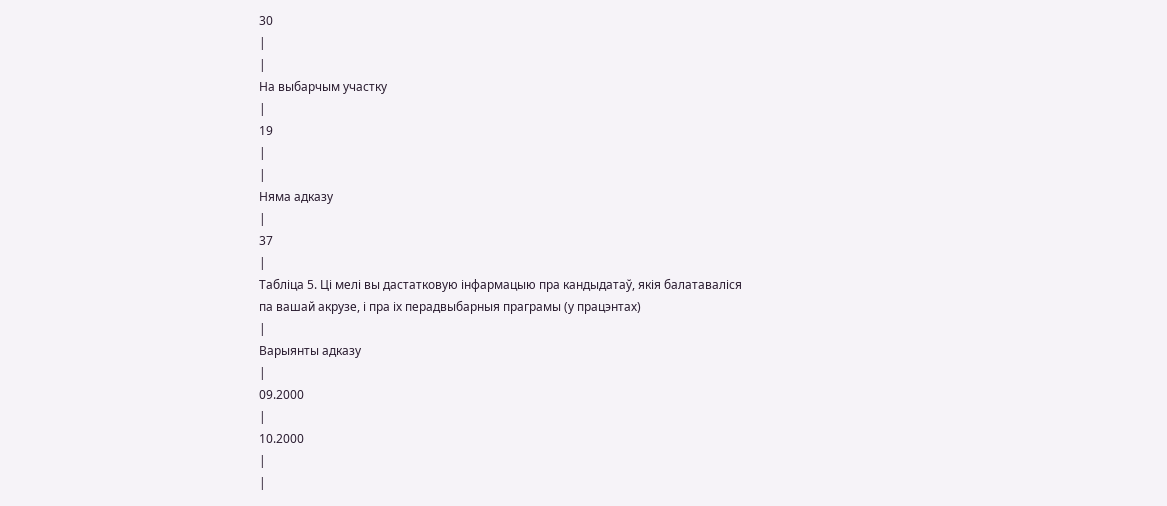30
|
|
На выбарчым участку
|
19
|
|
Няма адказу
|
37
|
Табліца 5. Ці мелі вы дастатковую інфармацыю пра кандыдатаў, якія балатаваліся
па вашай акрузе, і пра іх перадвыбарныя праграмы (у працэнтах)
|
Варыянты адказу
|
09.2000
|
10.2000
|
|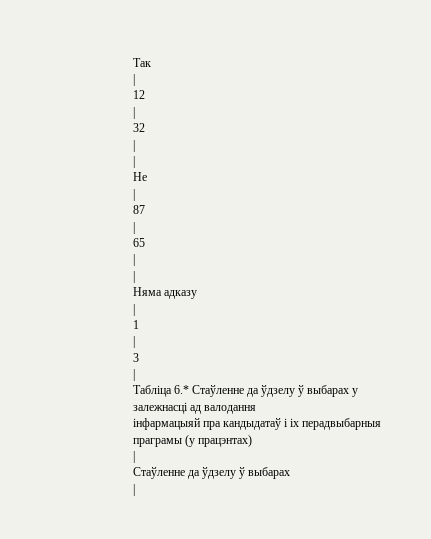Так
|
12
|
32
|
|
Не
|
87
|
65
|
|
Няма адказу
|
1
|
3
|
Табліца 6.* Стаўленне да ўдзелу ў выбарах у залежнасці ад валодання
інфармацыяй пра кандыдатаў і іх перадвыбарныя праграмы (у працэнтах)
|
Стаўленне да ўдзелу ў выбарах
|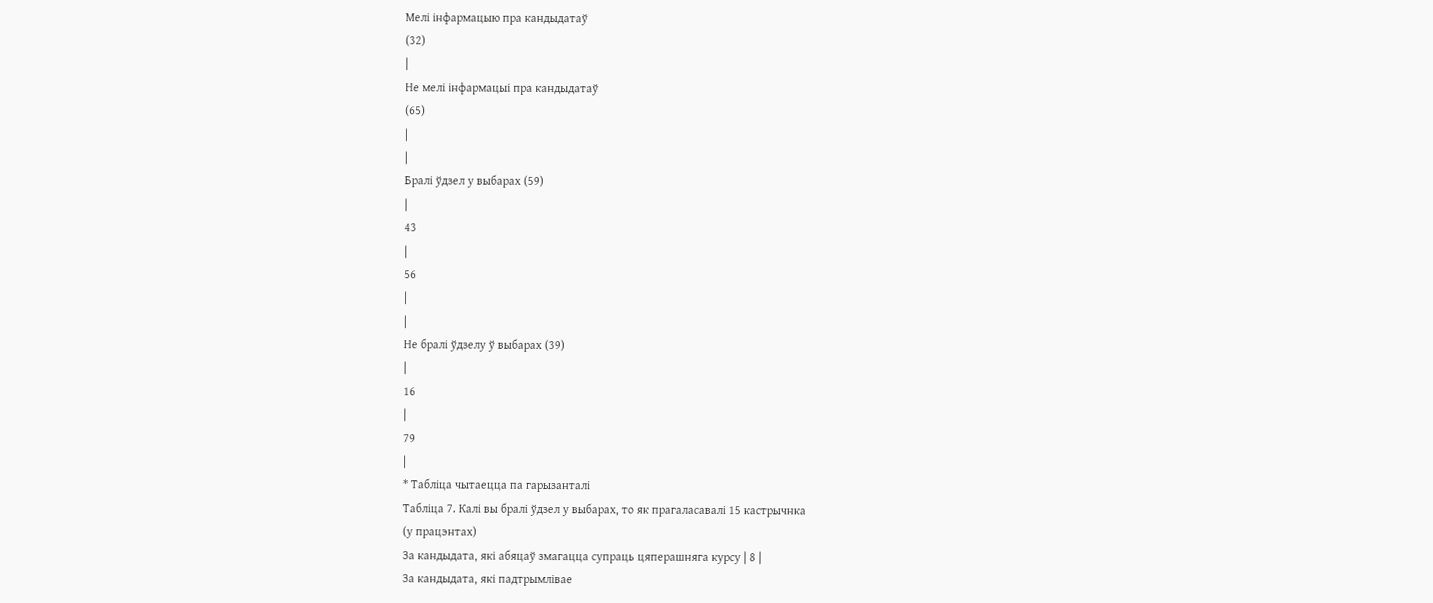Мелі інфармацыю пра кандыдатаў
(32)
|
Не мелі інфармацыі пра кандыдатаў
(65)
|
|
Бралі ўдзел у выбарах (59)
|
43
|
56
|
|
Не бралі ўдзелу ў выбарах (39)
|
16
|
79
|
* Табліца чытаецца па гарызанталі
Табліца 7. Калі вы бралі ўдзел у выбарах, то як прагаласавалі 15 кастрычнка
(у працэнтах)
За кандыдата, які абяцаў змагацца супраць цяперашняга курсу | 8 |
За кандыдата, які падтрымлівае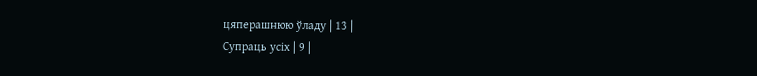цяперашнюю ўладу | 13 |
Супраць усіх | 9 |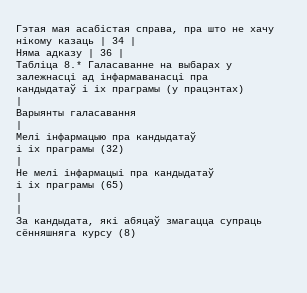Гэтая мая асабістая справа, пра што не хачу нікому казаць | 34 |
Няма адказу | 36 |
Табліца 8.* Галасаванне на выбарах у залежнасці ад інфармаванасці пра
кандыдатаў і іх праграмы (у працэнтах)
|
Варыянты галасавання
|
Мелі інфармацыю пра кандыдатаў
і іх праграмы (32)
|
Не мелі інфармацыі пра кандыдатаў
і іх праграмы (65)
|
|
За кандыдата, які абяцаў змагацца супраць
сённяшняга курсу (8)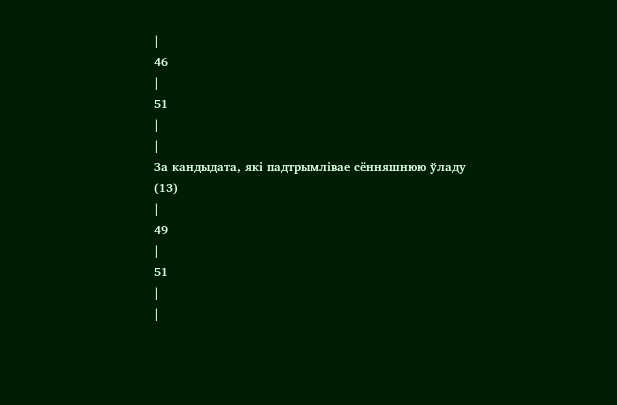|
46
|
51
|
|
За кандыдата, які падтрымлівае сённяшнюю ўладу
(13)
|
49
|
51
|
|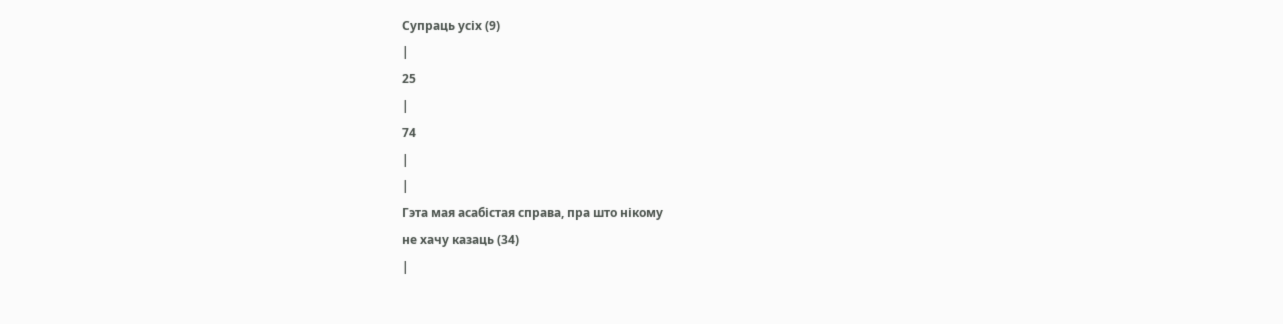Супраць усіх (9)
|
25
|
74
|
|
Гэта мая асабістая справа, пра што нікому
не хачу казаць (34)
|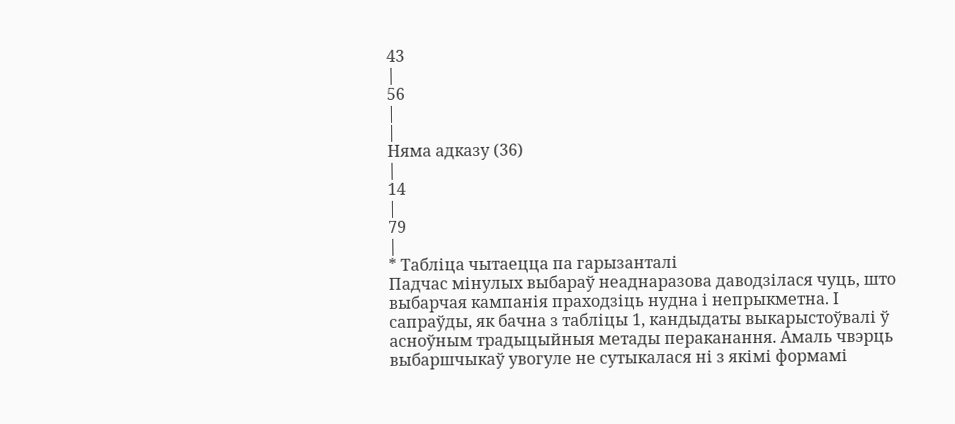43
|
56
|
|
Няма адказу (36)
|
14
|
79
|
* Табліца чытаецца па гарызанталі
Падчас мінулых выбараў неаднаразова даводзілася чуць, што выбарчая кампанія праходзіць нудна і непрыкметна. І сапраўды, як бачна з табліцы 1, кандыдаты выкарыстоўвалі ў асноўным традыцыйныя метады пераканання. Амаль чвэрць выбаршчыкаў увогуле не сутыкалася ні з якімі формамі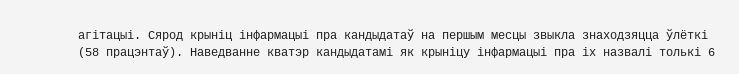агітацыі. Сярод крыніц інфармацыі пра кандыдатаў на першым месцы звыкла знаходзяцца ўлёткі (58 працэнтаў). Наведванне кватэр кандыдатамі як крыніцу інфармацыі пра іх назвалі толькі 6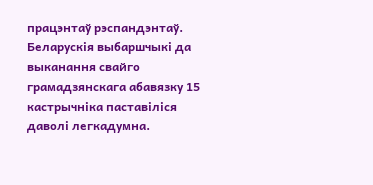працэнтаў рэспандэнтаў.
Беларускія выбаршчыкі да выканання свайго грамадзянскага абавязку 15 кастрычніка паставіліся даволі легкадумна.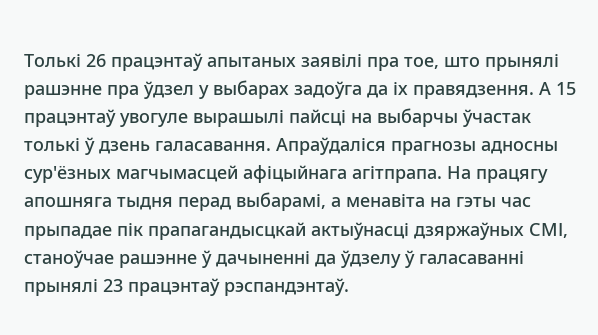Толькі 26 працэнтаў апытаных заявілі пра тое, што прынялі рашэнне пра ўдзел у выбарах задоўга да іх правядзення. А 15 працэнтаў увогуле вырашылі пайсці на выбарчы ўчастак толькі ў дзень галасавання. Апраўдаліся прагнозы адносны сур'ёзных магчымасцей афіцыйнага агітпрапа. На працягу апошняга тыдня перад выбарамі, а менавіта на гэты час прыпадае пік прапагандысцкай актыўнасці дзяржаўных СМІ, станоўчае рашэнне ў дачыненні да ўдзелу ў галасаванні прынялі 23 працэнтаў рэспандэнтаў.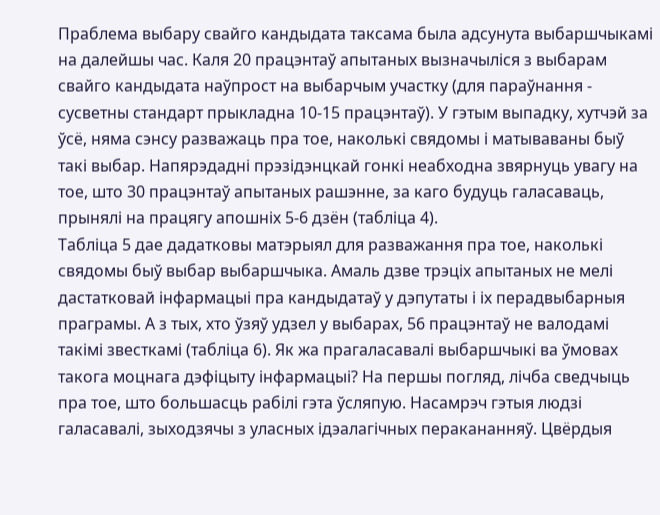Праблема выбару свайго кандыдата таксама была адсунута выбаршчыкамі на далейшы час. Каля 20 працэнтаў апытаных вызначыліся з выбарам свайго кандыдата наўпрост на выбарчым участку (для параўнання - сусветны стандарт прыкладна 10-15 працэнтаў). У гэтым выпадку, хутчэй за ўсё, няма сэнсу разважаць пра тое, наколькі свядомы і матываваны быў такі выбар. Напярэдадні прэзідэнцкай гонкі неабходна звярнуць увагу на тое, што 30 працэнтаў апытаных рашэнне, за каго будуць галасаваць, прынялі на працягу апошніх 5-6 дзён (табліца 4).
Табліца 5 дае дадатковы матэрыял для разважання пра тое, наколькі свядомы быў выбар выбаршчыка. Амаль дзве трэціх апытаных не мелі дастатковай інфармацыі пра кандыдатаў у дэпутаты і іх перадвыбарныя праграмы. А з тых, хто ўзяў удзел у выбарах, 56 працэнтаў не валодамі такімі звесткамі (табліца 6). Як жа прагаласавалі выбаршчыкі ва ўмовах такога моцнага дэфіцыту інфармацыі? На першы погляд, лічба сведчыць пра тое, што большасць рабілі гэта ўсляпую. Насамрэч гэтыя людзі галасавалі, зыходзячы з уласных ідэалагічных перакананняў. Цвёрдыя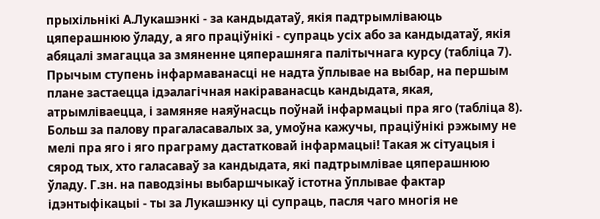прыхільнікі А.Лукашэнкі - за кандыдатаў, якія падтрымліваюць цяперашнюю ўладу, а яго праціўнікі - супраць усіх або за кандыдатаў, якія абяцалі змагацца за змяненне цяперашняга палітычнага курсу (табліца 7). Прычым ступень інфармаванасці не надта ўплывае на выбар, на першым плане застаецца ідэалагічная накіраванасць кандыдата, якая, атрымліваецца, і замяняе наяўнасць поўнай інфармацыі пра яго (табліца 8). Больш за палову прагаласавалых за, умоўна кажучы, праціўнікі рэжыму не мелі пра яго і яго праграму дастатковай інфармацыі! Такая ж сітуацыя і сярод тых, хто галасаваў за кандыдата, які падтрымлівае цяперашнюю ўладу. Г.зн. на паводзіны выбаршчыкаў істотна ўплывае фактар ідэнтыфікацыі - ты за Лукашэнку ці супраць, пасля чаго многія не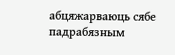абцяжарваюць сябе падрабязным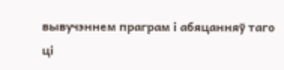вывучэннем праграм і абяцанняў таго ці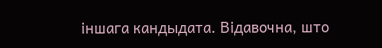іншага кандыдата. Відавочна, што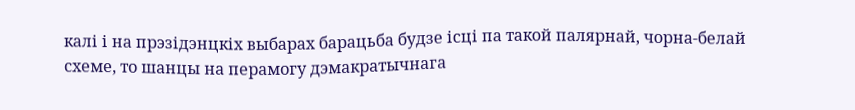калі і на прэзідэнцкіх выбарах барацьба будзе ісці па такой палярнай, чорна-белай схеме, то шанцы на перамогу дэмакратычнага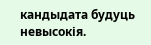кандыдата будуць невысокія.